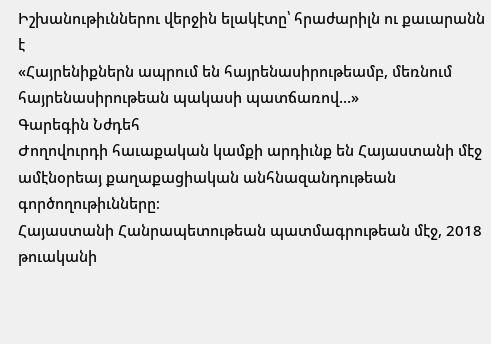Իշխանութիւններու վերջին ելակէտը՝ հրաժարիլն ու քաւարանն է
«Հայրենիքներն ապրում են հայրենասիրութեամբ, մեռնում հայրենասիրութեան պակասի պատճառով…»
Գարեգին Նժդեհ
Ժողովուրդի հաւաքական կամքի արդիւնք են Հայաստանի մէջ ամէնօրեայ քաղաքացիական անհնազանդութեան գործողութիւնները։
Հայաստանի Հանրապետութեան պատմագրութեան մէջ, 2018 թուականի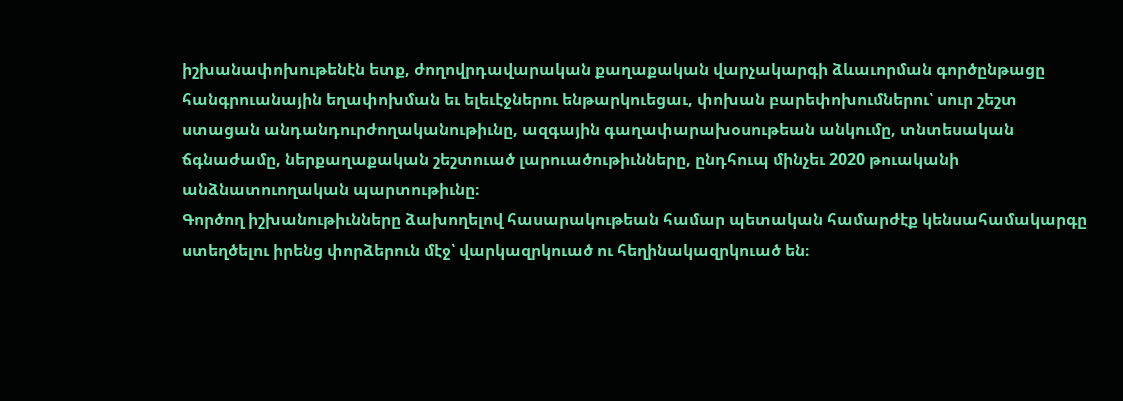իշխանափոխութենէն ետք, ժողովրդավարական քաղաքական վարչակարգի ձևաւորման գործընթացը հանգրուանային եղափոխման եւ ելեւէջներու ենթարկուեցաւ, փոխան բարեփոխումներու՝ սուր շեշտ ստացան անդանդուրժողականութիւնը, ազգային գաղափարախօսութեան անկումը, տնտեսական ճգնաժամը, ներքաղաքական շեշտուած լարուածութիւնները, ընդհուպ մինչեւ 2020 թուականի անձնատուողական պարտութիւնը։
Գործող իշխանութիւնները ձախողելով հասարակութեան համար պետական համարժէք կենսահամակարգը ստեղծելու իրենց փորձերուն մէջ՝ վարկազրկուած ու հեղինակազրկուած են։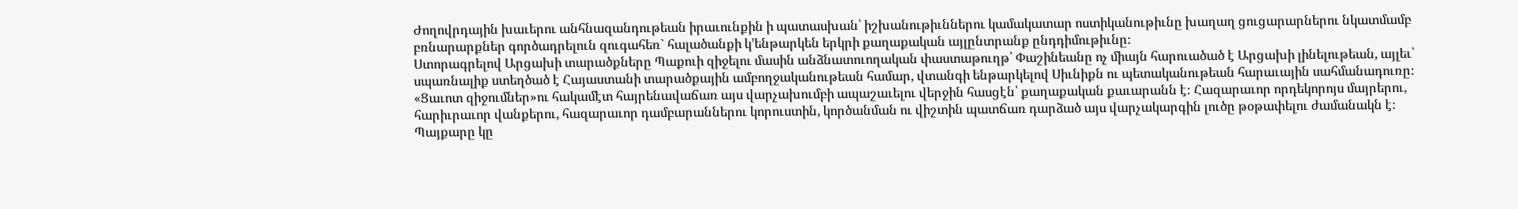Ժողովրդային խաւերու անհնազանդութեան իրաւունքին ի պատասխան՝ իշխանութիւններու կամակատար ոստիկանութիւնը խաղաղ ցուցարարներու նկատմամբ բռնարարքներ գործադրելուն զուգահեռ` հալածանքի կ՚ենթարկեն երկրի քաղաքական այլընտրանք ընդդիմութիւնը։
Ստորագրելով Արցախի տարածքները Պաքուի զիջելու մասին անձնատուողական փաստաթուղթ՝ Փաշինեանը ոչ միայն հարուածած է Արցախի լինելութեան, այլեւ՝ սպառնալիք ստեղծած է Հայաստանի տարածքային ամբողջականութեան համար, վտանգի ենթարկելով Սիւնիքն ու պետականութեան հարաւային սահմանադուռը։
«Ցաւոտ զիջումներ»ու հակամէտ հայրենավաճառ այս վարչախումբի ապաշաւելու վերջին հասցէն՝ քաղաքական քաւարանն է։ Հազարաւոր որդեկորոյս մայրերու, հարիւրաւոր վանքերու, հազարաւոր դամբարաններու կորուստին, կործանման ու վիշտին պատճառ դարձած այս վարչակարգին լուծը թօթափելու ժամանակն է։
Պայքարը կը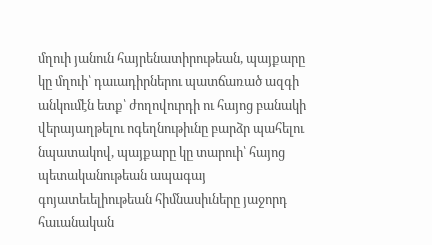մղուի յանուն հայրենատիրութեան, պայքարը կը մղուի՝ դաւադիրներու պատճառած ազգի անկումէն ետք՝ ժողովուրդի ու հայոց բանակի վերայաղթելու ոգեղնութիւնը բարձր պահելու նպատակով, պայքարը կը տարուի՝ հայոց պետականութեան ապագայ գոյատեւելիութեան հիմնասիւները յաջորդ հաւանական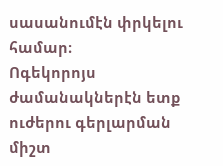սասանումէն փրկելու համար։
Ոգեկորոյս ժամանակներէն ետք ուժերու գերլարման միշտ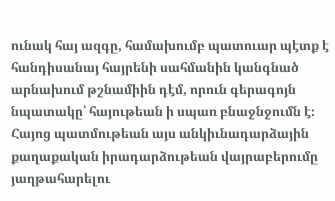ունակ հայ ազգը, համախումբ պատուար պէտք է հանդիսանայ հայրենի սահմանին կանգնած արնախում թշնամիին դէմ, որուն գերագոյն նպատակը՝ հայութեան ի սպառ բնաջնջումն է։
Հայոց պատմութեան այս անկիւնադարձային քաղաքական իրադարձութեան վայրաբերումը յաղթահարելու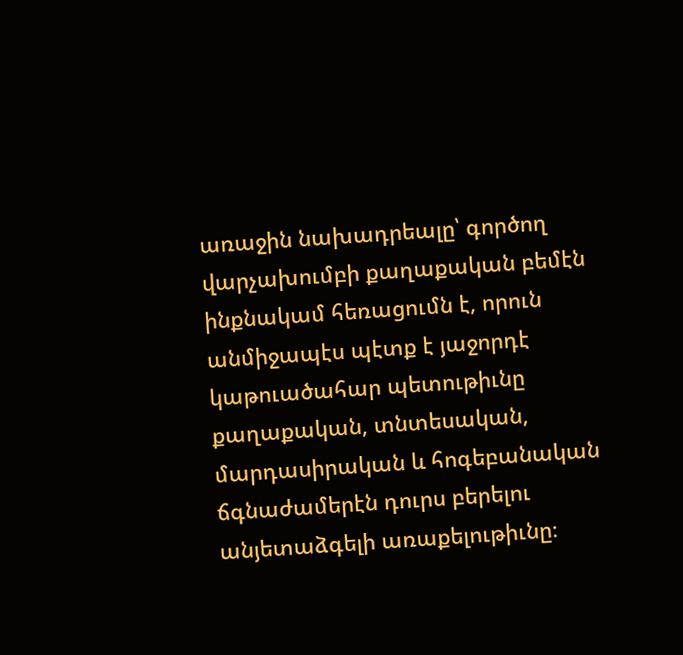առաջին նախադրեալը՝ գործող վարչախումբի քաղաքական բեմէն ինքնակամ հեռացումն է, որուն անմիջապէս պէտք է յաջորդէ կաթուածահար պետութիւնը քաղաքական, տնտեսական, մարդասիրական և հոգեբանական ճգնաժամերէն դուրս բերելու անյետաձգելի առաքելութիւնը։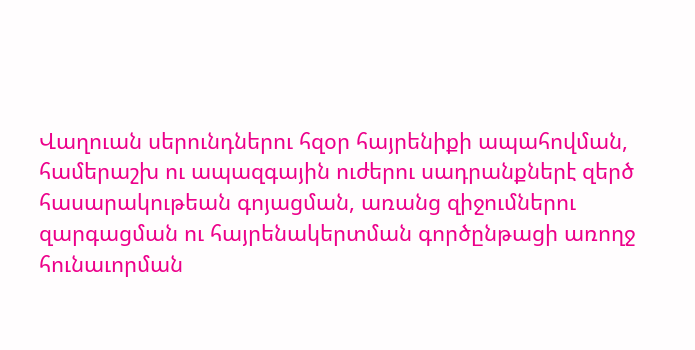Վաղուան սերունդներու հզօր հայրենիքի ապահովման, համերաշխ ու ապազգային ուժերու սադրանքներէ զերծ հասարակութեան գոյացման, առանց զիջումներու զարգացման ու հայրենակերտման գործընթացի առողջ հունաւորման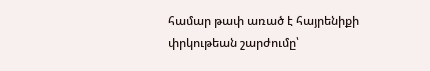համար թափ առած է հայրենիքի փրկութեան շարժումը՝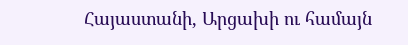Հայաստանի, Արցախի ու համայն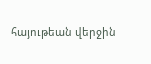հայութեան վերջին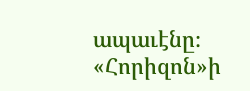ապաւէնը։
«Հորիզոն»ի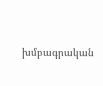խմբագրական